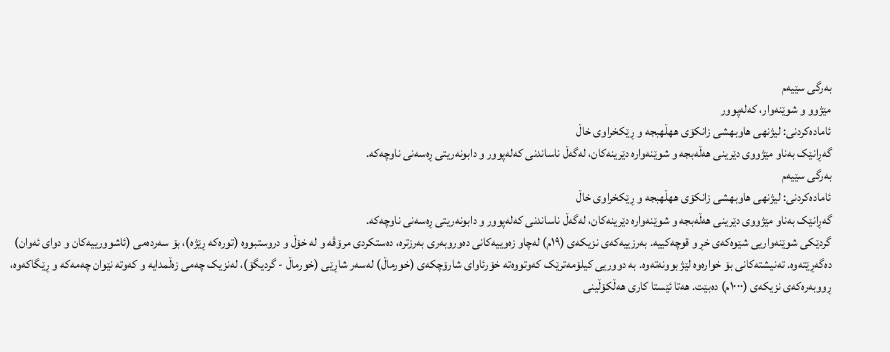بەرگی سێیەم
مێژوو و شوێنەوار، کەلەپوور
ئامادەکردنی: لیژنهی هاوبهشی زانكۆی ههڵهبجه و ڕێكخراوی خاڵ
گەڕانێک بەناو مێژووی دێرینی هەڵەبجە و شوێنەوارە دێرینەکان، لەگەڵ ناساندنی کەلەپوور و دابونەریتی ڕەسەنی ناوچەکە.
بەرگی سێیەم
ئامادەکردنی: لیژنهی هاوبهشی زانكۆی ههڵهبجه و ڕێكخراوی خاڵ
گەڕانێک بەناو مێژووی دێرینی هەڵەبجە و شوێنەوارە دێرینەکان، لەگەڵ ناساندنی کەلەپوور و دابونەریتی ڕەسەنی ناوچەکە.
گردێکی شوێنەواریی شێوەکەی خڕ و قوچەکییە. بەرزییەکەی نزیکەی (١٩م) لەچاو زەوییەکانی دەوروبەری بەرزترە، دەستکردی مرۆڤە و لە خۆڵ و دروستبووە (تورەکە ڕێژە)، بۆ سەردەمی (ئاشوورییەکان و دوای ئەوان) دەگەڕێتەوە. تەنیشتەکانی بۆ خوارەوە لێژ بوونەتەوە. بە دووریی کیلۆمەترێک کەوتووەتە خۆرئاوای شارۆچکەی (خورماڵ) لەسەر شاڕێی (خورماڵ - گردیگۆ)، لەنزیک چەمی زەڵمدایە و کەوتە نێوان چەمەکە و ڕێگاکەوە، ڕووبەرەکەی نزیکەی (١٠٠٠م) دەبێت. هەتا ئێستا کاری هەڵکۆڵینی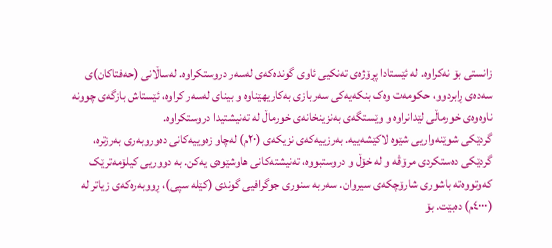زانستی بۆ نەکراوە. لە ئێستادا پڕۆژەی تەنکیی ئاوی گوندەکەی لەسەر دروستکراوە. لەساڵانی (حەفتاکان)ی سەدەی ڕابردوو، حکومەت وەک بنکەیەکی سەربازی بەکاریهێناوە و بینای لەسەر کراوە، ئێستاش بازگەی چوونە ناوەوەی خورماڵی لێدانراوە و وێستگەی بەنزینخانەی خورماڵ لە تەنیشتیدا دروستکراوە.
گردێکی شوێنەواریی شێوە لاکێشەییە. بەرزییەکەی نزیکەی (٢٠م) لەچاو زەوییەکانی دەوروبەری بەرزترە، گردێکی دەستکردی مرۆڤە و لە خۆڵ و دروستبووە، تەنیشتەکانی هاوشێوەی یەکن. بە دووریی کیلۆمەترێک کەوتووەتە باشوری شارۆچکەی سیروان. سەربە سنوری جوگرافیی گوندی (کێلە سپی)، ڕووبەرەکەی زیاتر لە (٤٠٠٠م) دەبێت. بۆ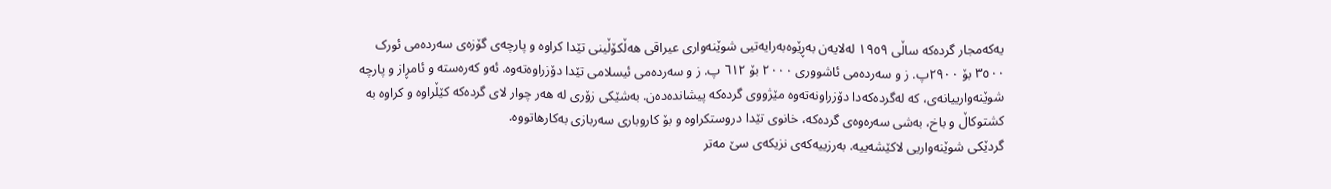یەکەمجار گردەکە ساڵی ١٩٥٩ لەلایەن بەڕێوەبەرایەتیی شوێنەواری عیراقی هەڵکۆڵینی تێدا کراوە و پارچەی گۆزەی سەردەمی ئورک ٣٥٠٠ بۆ ٢٩٠٠پ. ز و سەردەمی ئاشووری ٢٠٠٠ بۆ ٦١٢ پ. ز و سەردەمی ئیسلامی تێدا دۆزراوەتەوە. ئەو کەرەستە و ئامڕاز و پارچە شوێنەوارییانەی، کە لەگردەکەدا دۆزراونەتەوە مێژووی گردەکە پیشاندەدەن. بەشێکی زۆری لە هەر چوار لای گردەکە کێڵراوە و کراوە بە کشتوکاڵ و باخ، بەشی سەرەوەی گردەکە، خانوی تێدا دروستکراوە و بۆ کاروباری سەربازی بەکارهاتووە.
گردێکی شوێنەواریی لاکێشەییە. بەرزییەکەی نزیکەی سێ مەتر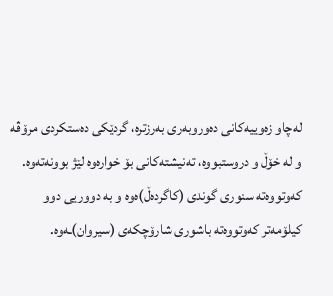لەچاو زەوییەکانی دەوروبەری بەرزترە، گردێکی دەستکردی مرۆڤە و لە خۆڵ و دروستبووە، تەنیشتەکانی بۆ خوارەوە لێژ بوونەتەوە. کەوتووەتە سنوری گوندی (کاگردەڵ)ەوە و بە دووریی دوو کیلۆمەتر کەوتووەتە باشوری شارۆچکەی (سیروان)ـەوە.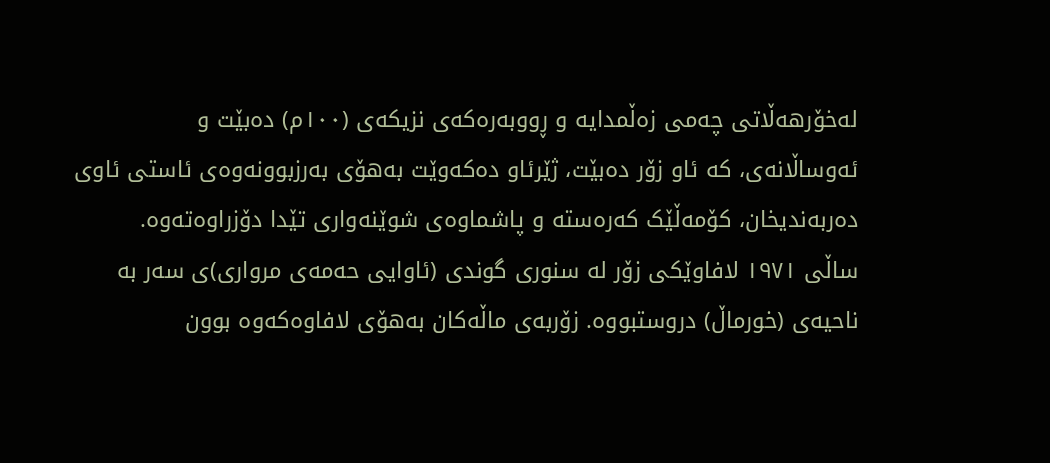لەخۆرهەڵاتی چەمی زەڵمدایە و ڕووبەرەکەی نزیکەی (١٠٠م) دەبێت و ئەوساڵانەی، کە ئاو زۆر دەبێت، ژێرئاو دەکەوێت بەهۆی بەرزبوونەوەی ئاستی ئاوی دەربەندیخان، کۆمەڵێک کەرەستە و پاشماوەی شوێنەواری تێدا دۆزراوەتەوە.
ساڵی ١٩٧١ لافاوێکی زۆر لە سنوری گوندی (ئاوایی حەمەی مرواری)ی سەر بە ناحیەی (خورماڵ) دروستبووە. زۆربەی ماڵەکان بەهۆی لافاوەکەوە بوون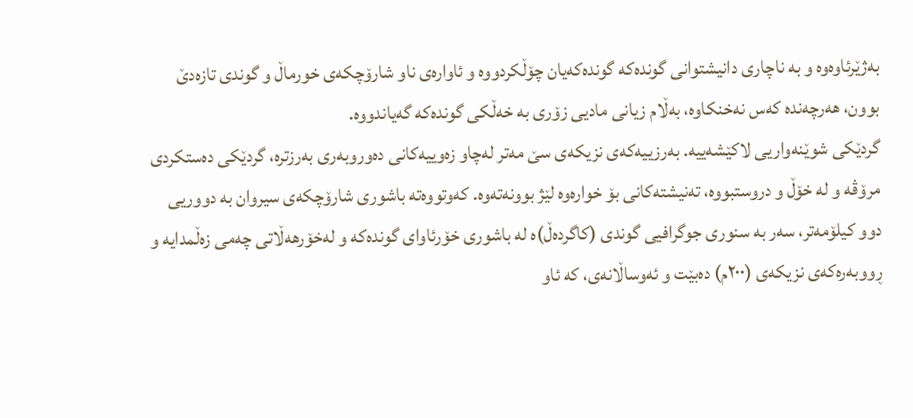بەژێرئاوەوە و بە ناچاری دانیشتوانی گوندەکە گوندەکەیان چۆڵکردووە و ئاوارەی ناو شارۆچکەی خورماڵ و گوندی تازەدێ بوون، هەرچەندە کەس نەخنکاوە، بەڵام زیانی مادیی زۆری بە خەڵکی گوندەکە گەیاندووە.
گردێکی شوێنەواریی لاکێشەییە. بەرزییەکەی نزیکەی سێ مەتر لەچاو زەوییەکانی دەوروبەری بەرزترە، گردێکی دەستکردی مرۆڤە و لە خۆڵ و دروستبووە، تەنیشتەکانی بۆ خوارەوە لێژ بوونەتەوە. کەوتووەتە باشوری شارۆچکەی سیروان بە دووریی دوو کیلۆمەتر، سەر بە سنوری جوگرافیی گوندی (کاگردەڵ)ە لە باشوری خۆرئاوای گوندەکە و لەخۆرهەڵاتی چەمی زەڵمدایە و ڕووبەرەکەی نزیکەی (٢٠٠م) دەبێت و ئەوساڵانەی، کە ئاو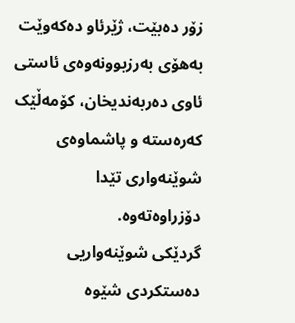زۆر دەبێت، ژێرئاو دەکەوێت بەهۆی بەرزبوونەوەی ئاستی ئاوی دەربەندیخان، کۆمەڵێک کەرەستە و پاشماوەی شوێنەواری تێدا دۆزراوەتەوە.
گردێکی شوێنەواریی دەستکردی شێوە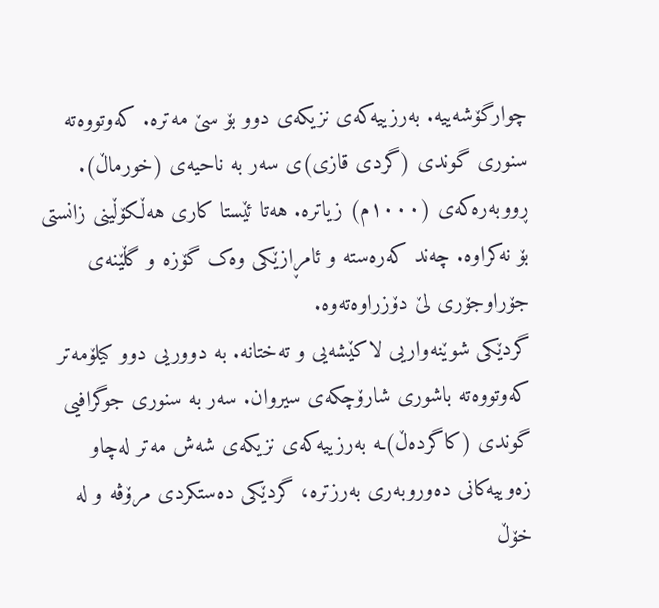چوارگۆشەییە. بەرزییەکەی نزیکەی دوو بۆ سێ مەترە. کەوتووەتە سنوری گوندی (گردی قازی)ی سەر بە ناحیەی (خورماڵ). ڕووبەرەکەی (١٠٠٠م) زیاترە. هەتا ئێستا کاری هەڵکۆڵینی زانستی بۆ نەکراوە. چەند کەرەستە و ئامڕازێکی وەک گۆزە و گڵێنەی جۆراوجۆری لێ دۆزراوەتەوە.
گردێکی شوێنەواریی لاکێشەیی و تەختانە. بە دووریی دوو کیلۆمەتر کەوتووەتە باشوری شارۆچکەی سیروان. سەر بە سنوری جوگرافیی گوندی (کاگردەڵ)ـە بەرزییەکەی نزیکەی شەش مەتر لەچاو زەوییەکانی دەوروبەری بەرزترە، گردێکی دەستکردی مرۆڤە و لە خۆڵ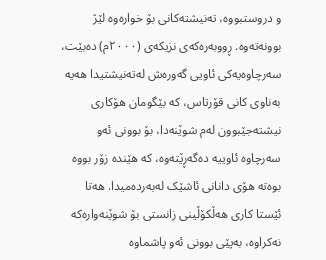و دروستبووە، تەنیشتەکانی بۆ خوارەوە لێژ بوونەتەوە. ڕووبەرەکەی نزیکەی (٢٠٠٠م) دەبێت، سەرچاوەیەکی ئاویی گەورەش لەتەنیشتیدا هەیە بەناوی کانی قۆرتاس، کە بێگومان هۆکاری نیشتەجێبوون لەم شوێنەدا، بۆ بوونی ئەو سەرچاوە ئاوییە دەگەڕێتەوە، کە هێندە زۆر بووە بوەتە هۆی دانانی ئاشێک لەبەردەمیدا. هەتا ئێستا کاری هەڵکۆڵینی زانستی بۆ شوێنەوارەکە نەکراوە، بەپێی بوونی ئەو پاشماوە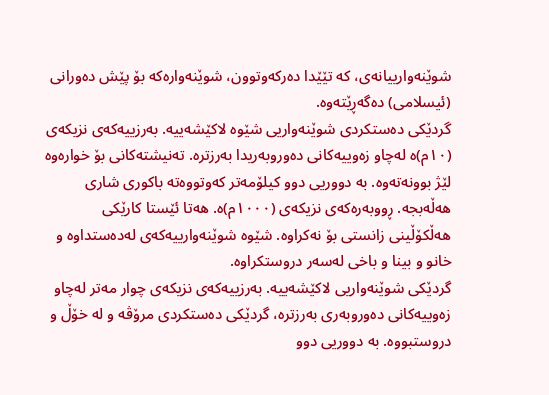شوێنەوارییانەی، کە تێێدا دەرکەوتوون، شوێنەوارەکە بۆ پێش دەورانی (ئیسلامی) دەگەڕێتەوە.
گردێکی دەستکردی شوێنەواریی شێوە لاکێشەییە. بەرزییەکەی نزیکەی (١٠م)ە لەچاو زەوییەکانی دەوروبەریدا بەرزترە. تەنیشتەکانی بۆ خوارەوە لێژ بوونەتەوە. بە دووریی دوو کیلۆمەتر کەوتووەتە باکوری شاری هەڵەبجە. ڕووبەرەکەی نزیکەی (١٠٠٠م)ە. هەتا ئێستا کارێکی هەڵکۆڵینی زانستی بۆ نەکراوە. شێوە شوێنەوارییەکەی لەدەستداوە و خانو و بینا و باخی لەسەر دروستکراوە.
گردێکی شوێنەواریی لاکێشەییە. بەرزییەکەی نزیکەی چوار مەتر لەچاو زەوییەکانی دەوروبەری بەرزترە، گردێکی دەستکردی مرۆڤە و لە خۆڵ و دروستبووە. بە دووریی دوو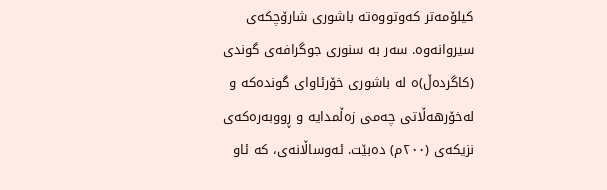کیلۆمەتر کەوتووەتە باشوری شارۆچکەی سیروانەوە. سەر بە سنوری جوگرافەی گوندی (کاگردەڵ)ە لە باشوری خۆرئاوای گوندەکە و لەخۆرهەڵاتی چەمی زەڵمدایە و ڕووبەرەکەی نزیکەی (٢٠٠م) دەبێت. ئەوساڵانەی، کە ئاو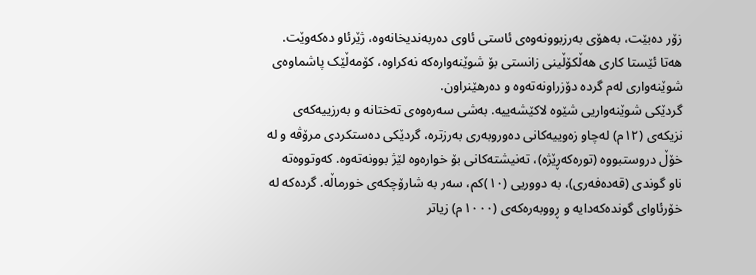زۆر دەبێت، بەهۆی بەرزبوونەوەی ئاستی ئاوی دەربەندیخانەوە، ژێرئاو دەکەوێت. هەتا ئێستا کاری هەڵکۆڵینی زانستی بۆ شوێنەوارەکە نەکراوە، کۆمەڵێک پاشماوەی شوێنەواری لەم گردە دۆزراونەتەوە و دەرهێنراون.
گردێکی شوێنەواریی شێوە لاکێشەییە. بەشی سەرەوەی تەختانە و بەرزییەکەی نزیکەی (١٢م) لەچاو زەوییەکانی دەوروبەری بەرزترە، گردێکی دەستکردی مرۆڤە و لە خۆڵ دروستبووە (تورەکەڕێژە)، تەنیشتەکانی بۆ خوارەوە لێژ بوونەتەوە. کەوتووەتە ناو گوندی (قەدەفەری)، بە دووریی (١٠)کم، سەر بە شارۆچکەی خورماڵە. گردەکە لە خۆرئاوای گوندەکەدایە و ڕووبەرەکەی (١٠٠٠م) زیاتر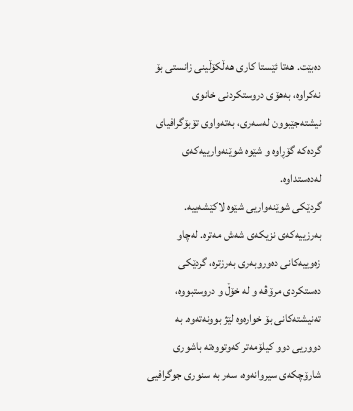دەبێت. هەتا ئێستا کاری هەڵکۆڵینی زانستی بۆ نەکراوە، بەهۆی دروستکردنی خانوی نیشتەجێبوون لەسەری، بەتەواوی تۆبۆگرافیای گردەکە گۆڕاوە و شێوە شوێنەوارییەکەی لەدەستداوە.
گردێکی شوێنەواریی شێوە لاکێشەییە. بەرزییەکەی نزیکەی شەش مەترە. لەچاو زەوییەکانی دەوروبەری بەرزترە، گردێکی دەستکردی مرۆڤە و لە خۆڵ و دروستبووە، تەنیشتەکانی بۆ خوارەوە لێژ بوونەتەوە. بە دووریی دوو کیلۆمەتر کەوتووەتە باشوری شارۆچکەی سیروانەوە، سەر بە سنوری جوگرافیی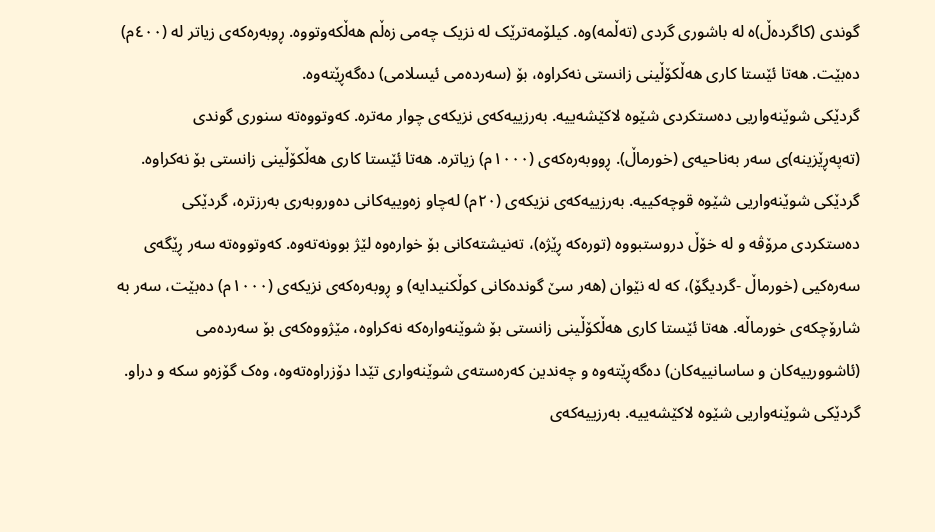گوندی (کاگردەڵ)ە لە باشوری گردی (تەڵمە)وە. کیلۆمەترێک لە نزیک چەمی زەڵم هەڵکەوتووە. ڕوبەرەکەی زیاتر لە (٤٠٠م) دەبێت. هەتا ئێستا کاری هەڵکۆڵینی زانستی نەکراوە، بۆ (سەردەمی ئیسلامی) دەگەڕێتەوە.
گردێکی شوێنەواریی دەستکردی شێوە لاکێشەییە. بەرزییەکەی نزیکەی چوار مەترە. کەوتووەته سنوری گوندی (تەپەڕێزینە)ی سەر بەناحیەی (خورماڵ). ڕووبەرەکەی (١٠٠٠م) زیاترە. هەتا ئێستا کاری هەڵکۆڵینی زانستی بۆ نەکراوە.
گردێکی شوێنەواریی شێوە قوچەکییە. بەرزییەکەی نزیکەی (٢٠م) لەچاو زەوییەکانی دەوروبەری بەرزترە، گردێکی دەستکردی مرۆڤە و لە خۆڵ دروستبووە (تورەکە ڕێژە)، تەنیشتەکانی بۆ خوارەوە لێژ بوونەتەوە. کەوتووەتە سەر ڕێگەی سەرەکیی (خورماڵ -گردیگۆ)، کە لە نێوان (هەر سێ گوندەکانی کوڵکنیدایە) و ڕوبەرەکەی نزیکەی (١٠٠٠م) دەبێت، سەر بە شارۆچکەی خورماڵە. هەتا ئێستا کاری هەڵکۆڵینی زانستی بۆ شوێنەوارەکە نەکراوە، مێژووەکەی بۆ سەردەمی (ئاشوورییەکان و ساسانییەکان) دەگەڕێتەوە و چەندین کەرەستەی شوێنەواری تێدا دۆزراوەتەوە، وەک گۆزەو سکە و دراو.
گردێکی شوێنەواریی شێوە لاکێشەییە. بەرزییەکەی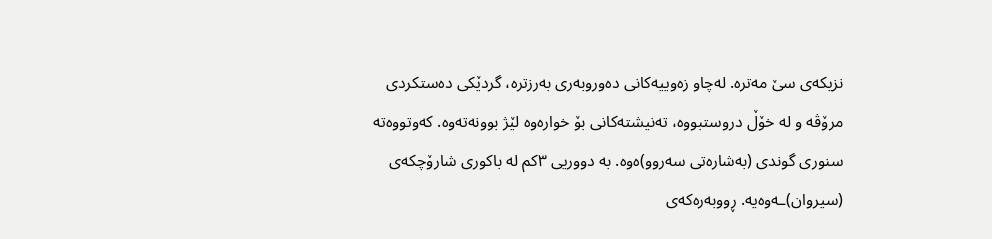نزیکەی سێ مەترە. لەچاو زەوییەکانی دەوروبەری بەرزترە، گردێکی دەستکردی مرۆڤە و لە خۆڵ دروستبووە، تەنیشتەکانی بۆ خوارەوە لێژ بوونەتەوە. کەوتووەتە سنوری گوندی (بەشارەتی سەروو)ەوە. بە دووریی ٣کم لە باکوری شارۆچکەی (سیروان)ـەوەیە. ڕووبەرەکەی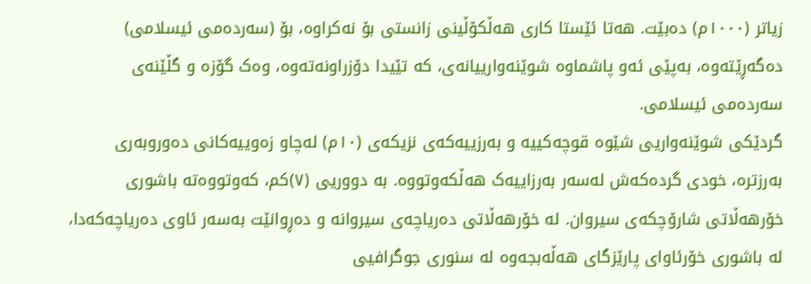زیاتر (١٠٠٠م) دەبێت. هەتا ئێستا کاری هەڵکۆڵینی زانستی بۆ نەکراوە، بۆ (سەردەمی ئیسلامی) دەگەڕێتەوە، بەپێی ئەو پاشماوە شوێنەوارییانەی، کە تێیدا دۆزراونەتەوە، وەک گۆزە و گڵێنەی سەردەمی ئیسلامی.
گردێکی شوێنەواریی شێوە قوچەکییە و بەرزییەکەی نزیکەی (١٠م) لەچاو زەوییەکانی دەوروبەری بەرزترە، خودی گردەکەش لەسەر بەرزاییەک هەڵکەوتووە. بە دووریی (٧)کم، کەوتووەتە باشوری خۆرهەڵاتی شارۆچکەی سیروان. لە خۆرهەڵاتی دەریاچەی سیروانە و دەڕوانێت بەسەر ئاوی دەریاچەکەدا، لە باشوری خۆرئاوای پارێزگای هەڵەبجەوە لە سنوری جوگرافیی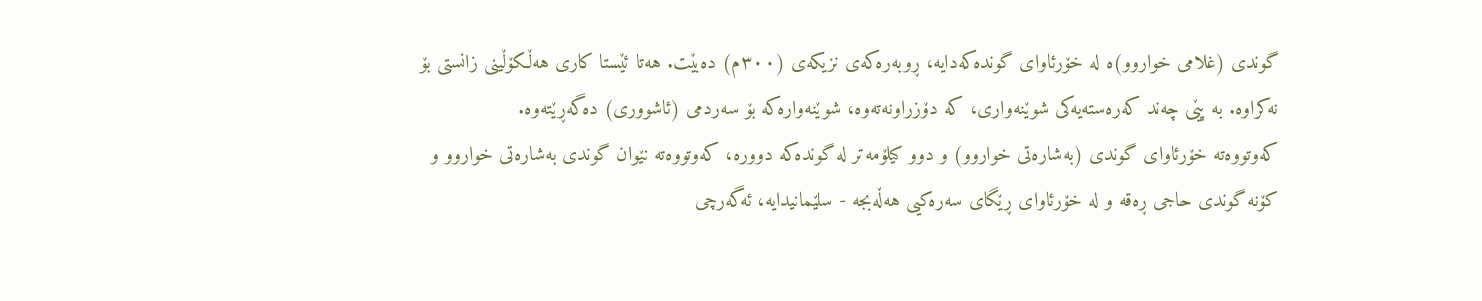گوندی (غلامی خواروو)ە لە خۆرئاوای گوندەکەدایە، ڕوبەرەکەی نزیکەی (٣٠٠م) دەبێت. هەتا ئێستا کاری هەڵکۆڵینی زانستی بۆ نەکراوە. بە پێی چەند کەرەستەیەکی شوێنەواری، کە دۆزراونەتەوە، شوێنەوارەکە بۆ سەردمی (ئاشووری) دەگەڕێتەوە.
کەوتووەتە خۆرئاواى گوندى (بەشارەتى خواروو) و دوو کيلۆمەتر لە گوندەکە دوورە، کەوتووەتە نێوان گوندى بەشارەتى خواروو و کۆنە گوندى حاجى ڕەقە و لە خۆرئاواى ڕێگاى سەرەکیى هەڵەبجە - سلێمانیدایە، ئەگەرچى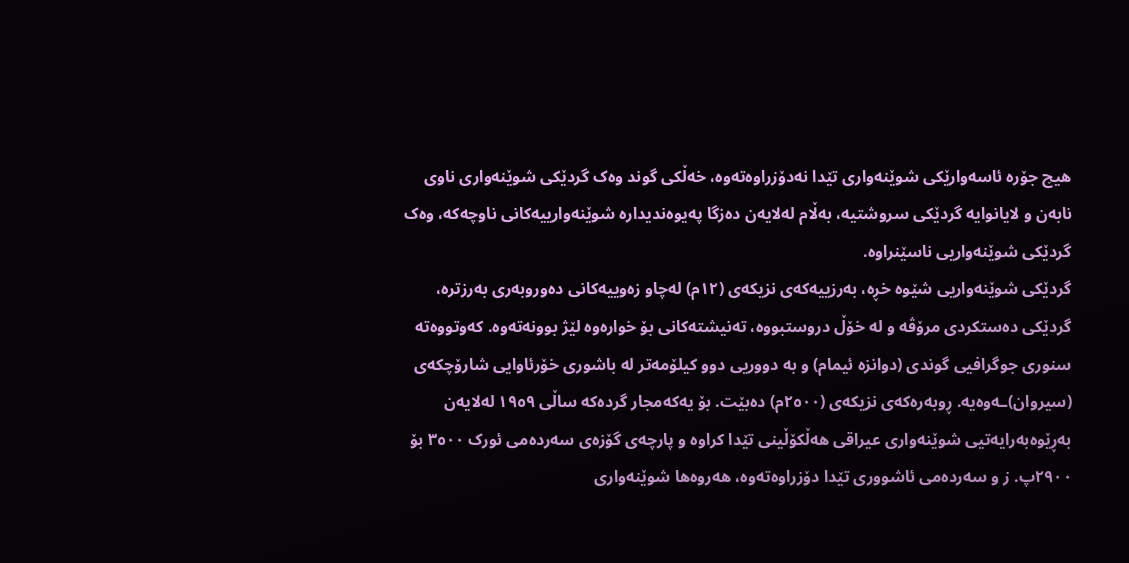هيچ جۆرە ئاسەوارێکى شوێنەوارى تێدا نەدۆزراوەتەوه، خەڵکى گوند وەک گردێکى شوێنەوارى ناوى نابەن و لايانوايە گردێکى سروشتيە، بەڵام لەلايەن دەزگا پەيوەنديدارە شوێنەوارييەکانى ناوچەکە، وەک گردێکى شوێنەواريى ناسێنراوە.
گردێکی شوێنەواریی شێوە خڕە، بەرزییەکەی نزیکەی (١٢م) لەچاو زەوییەکانی دەوروبەری بەرزترە، گردێکی دەستکردی مرۆڤە و لە خۆڵ دروستبووە، تەنیشتەکانی بۆ خوارەوە لێژ بوونەتەوە. کەوتووەتە سنوری جوگرافیی گوندی (دوانزە ئیمام) و بە دووریی دوو کیلۆمەتر لە باشوری خۆرئاوایی شارۆچکەی (سیروان)ـەوەیە. ڕوبەرەکەی نزیکەی (٢٥٠٠م) دەبێت. بۆ یەکەمجار گردەکە ساڵی ١٩٥٩ لەلایەن بەڕێوەبەرایەتیی شوێنەواری عیراقی هەڵکۆڵینی تێدا کراوە و پارچەی گۆزەی سەردەمی ئورک ٣٥٠٠ بۆ ٢٩٠٠پ. ز و سەردەمی ئاشووری تێدا دۆزراوەتەوە، هەروەها شوێنەواری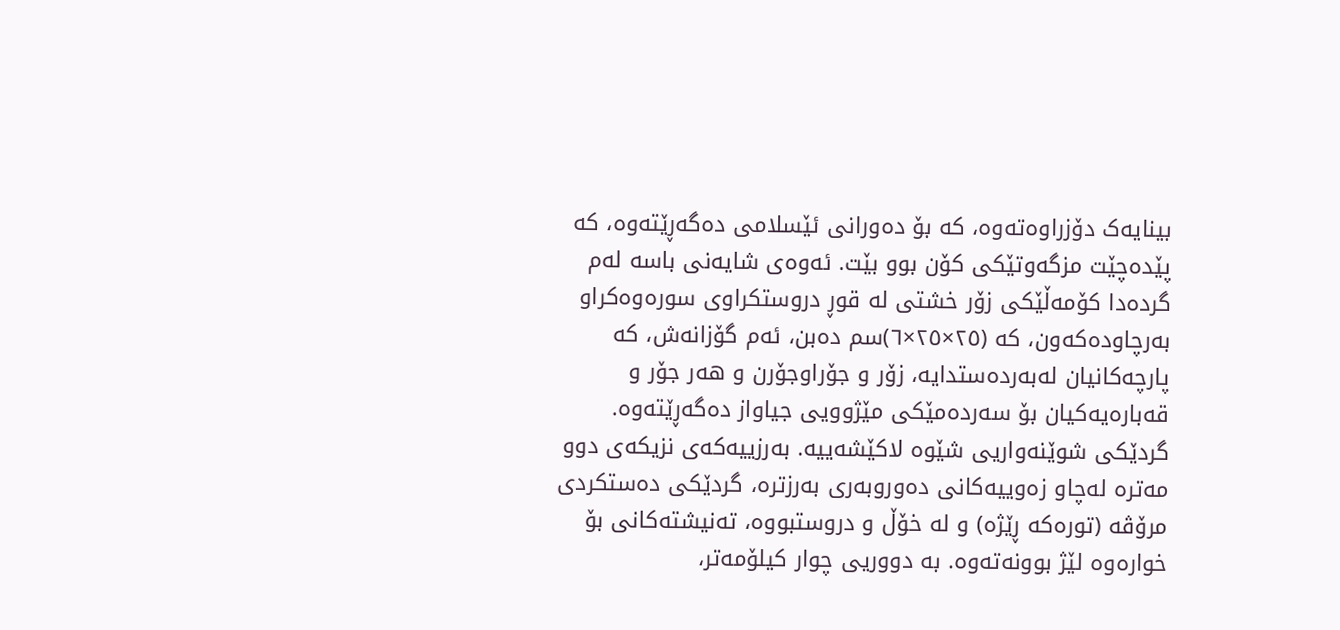بینایەک دۆزراوەتەوە، کە بۆ دەورانی ئێسلامی دەگەڕێتەوە، کە پێدەچێت مزگەوتێکی کۆن بوو بێت. ئەوەی شایەنی باسە لەم گردەدا کۆمەڵێکی زۆر خشتی لە قوڕ دروستکراوی سورەوەکراو بەرچاودەکەون، کە (٢٥×٢٥×٦)سم دەبن، ئەم گۆزانەش، کە پارچەکانیان لەبەردەستدایە، زۆر و جۆراوجۆرن و هەر جۆر و قەبارەیەکیان بۆ سەردەمێکی مێژوویی جیاواز دەگەڕێتەوە.
گردێکی شوێنەواریی شێوە لاکێشەییە. بەرزییەکەی نزیکەی دوو مەترە لەچاو زەوییەکانی دەوروبەری بەرزترە، گردێکی دەستکردی مرۆڤە (تورەکە ڕێژە) و لە خۆڵ و دروستبووە، تەنیشتەکانی بۆ خوارەوە لێژ بوونەتەوە. بە دووریی چوار کیلۆمەتر،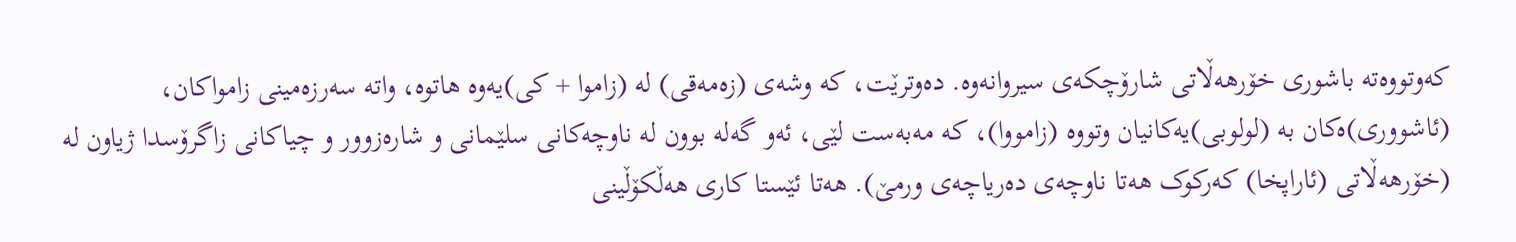کەوتووەتە باشوری خۆرهەڵاتی شارۆچکەی سیروانەوە. دەوترێت، کە وشەی (زەمەقی) لە (زاموا + کی)یەوە هاتوە، واتە سەرزەمینی زامواکان، (ئاشووری)ەکان بە (لولوبی)یەکانیان وتووە (زامووا)، کە مەبەست لێی، ئەو گەلە بوون لە ناوچەکانی سلێمانی و شارەزوور و چیاکانی زاگرۆسدا ژیاون لە (خۆرهەڵاتی (ئاراپخا) کەرکوک هەتا ناوچەی دەریاچەی ورمێ). هەتا ئێستا کاری هەڵکۆڵینی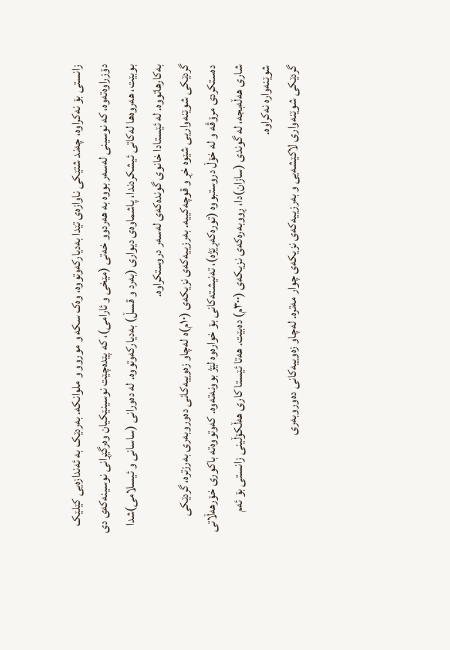زانستی بۆ نەکراوە، چەند شتێکی ناوازەی تێدا بەدیارکەوتووە، وەک سکە و موروو و ملوانکە. بەردێک بە ئەندازەیی کێلێک دۆزراوەتەوە، کە نوسینی لەسەر بووە بە هەردوو خەتی (مێخی و ئارامی)، کە پێدەچێت نوسینێکیان وەرگێڕانی نوسینەکەی دی بوبێت، هەروەها لەکاتی ئیشکردندا، پاشماوەی دیواری (بەرد و قسڵ) بەدیارکەوتووە. لە دەورانی (ساسانی و ئیسلامی)شدا بەکارهاتووە. لە ئێستادا خانوی گوندەکەی لەسەر دروستکراوە.
گردێکی شوێنەواریی شێوە خڕ و قوچەکییە. بەرزییەکەی نزیکەی (١٠م)ە لەچاو زەوییەکانی دەوروبەری بەرزترە، گردێکی دەستکردی مرۆڤە و لە خۆڵ دروستبووە (تورەکەڕێژە)، تەنیشتەکانی بۆ خوارەوە لێژ بوونەتەوە. کەوتووەتە باکوری خۆرهەڵاتی شاری هەڵەبجە، لە گوندی (سازان)دا، ڕووبەرەکەی نزیکەی (٣٠٠م) دەبێت. هەتا ئێستا کاری هەڵکۆڵینی زانستی بۆ ئەم شوێنەوارە نەکراوە.
گردێکی شوێنەواری لاکێشەیی و بەرزییەکەی نزیکەی چوار مەترە. لەچاو زەوییەکانی دەوروبەری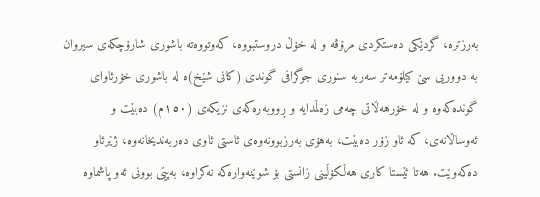بەرزترە، گردێکی دەستکردی مرۆڤە و لە خۆڵ دروستبووە، کەوتووەتە باشوری شارۆچکەی سیروان بە دووریی سێ کیلۆمەتر سەربە سنوری جوگرافی گوندی (کانی شێخ)ە لە باشوری خۆرئاوای گوندەکەوە و لە خۆرهەڵاتی چەمی زەڵمدایە و ڕووبەرەکەی نزیکەی (١٥٠م) دەبێت و ئەوساڵانەی، کە ئاو زۆر دەبێت، بەهۆی بەرزبوونەوەی ئاستی ئاوی دەربەندیخانەوە، ژێرئاو دەکەوێت. هەتا ئێستا کاری هەڵکۆڵینی زانستی بۆ شوێنەوارەکە نەکراوە، بەپێی بوونی ئەو پاشماوە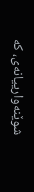شوێنەوارییانەی، کە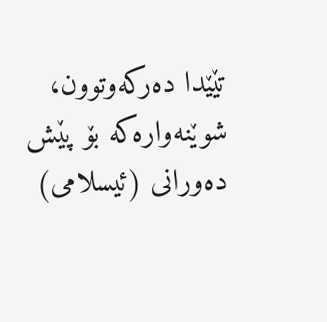تێێدا دەرکەوتوون، شوێنەوارەکە بۆ پێش دەورانی (ئیسلامی)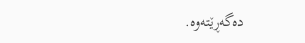دەگەڕێتەوە.